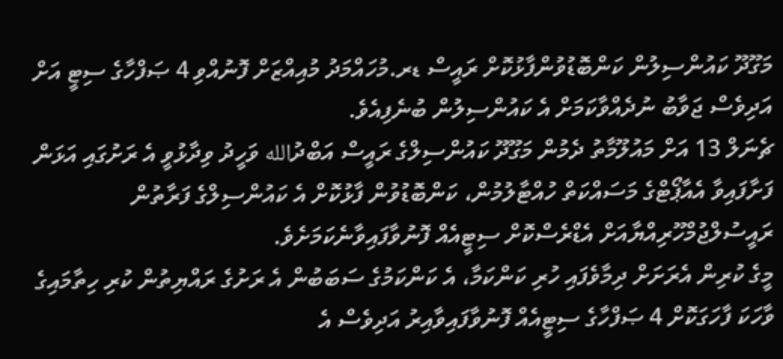މަގޫދޫ ކައުންސިލުން ކަންބޮޑުވުންފާޅުކޮށް ރައީސް ޑރ.މުހައްމަދު މުއިއްޒަށް ފޮނުއްވި 4 ޞަފްހާގެ ސިޓީ އަށް އަދިވެސް ޖަވާބު ނުދެއްވާކަމަށް އެ ކައުންސިލުން ބުނެފިއެވެ.
ޗެނަލް 13 އަށް މައުލޫމާތު ދެމުން މަގޫދޫ ކައުންސިލްގެ ރައީސް އަބްދުالله ވަހީދު ވިދާޅުވީ އެ ރަށުގައި އަޅަން ފަށާފައިވާ އެއާޕޯޓްގެ މަސައްކަތް ހުއްޓާލުމުން، ކަންބޮޑުވުން ފާޅުކޮށް އެ ކައުންސިލްގެ ފަރާތުން ރައީސުލްޖުމްހޫރިއްޔާއަށް އެޑްރެސްކޮށް ސިޓީއެއް ފޮނުވާފައިވާނެކަމަށެވެ.
މީގެ ކުރިން އެރަށަށް ދިމާވެފައި ހުރި ކަންކަމާ، އެ ކަންކަމުގެ ސަބަބުން އެ ރަށުގެ ރައްޔިތުން ކުރި ހިތާމައިގެ ވާހަކަ ފާހަގަކޮށް 4 ޞަފްހާގެ ސިޓީއެއް ފޮނުވާފައިވާއިރު އަދިވެސް އެ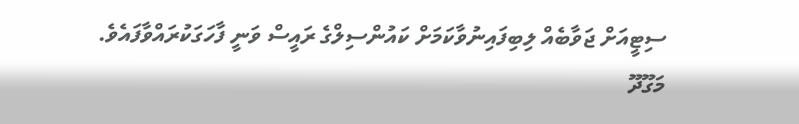ސިޓީއަށް ޖަވާބެއް ލިބިފައިނުވާކަމަށް ކައުންސިލްގެ ރައީސް ވަނީ ފާހަގަކުރައްވާފައެވެ.
މަގޫދޫ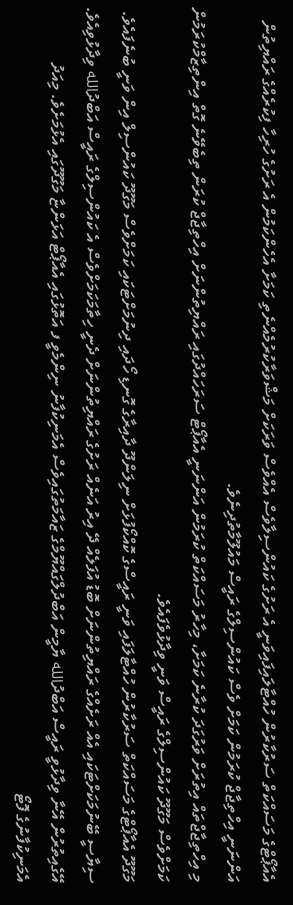އެއާޕޯޓްގެ މަސައްކަތް ސަރުކާރުން ހުއްޓާލައިފައިވަނީ އެ ރަށުގެ ކައުންސިލާވެސް އެއްވެސް ވަރަކަށް މަޝްވަރާކުރުމެއްނެތި ކަމަށާ އެހެންކަމުން އެ ރަށުގެ ހުރިހާ ފިކުރެއްގެ ރައްޔިތުން އަންނަނީ އިހްތިޖާޖް ކުރަމުން ކަމަށް ވެސް ކައުންސިލްގެ ރައީސް މައުލޫމާތުދިނެވެ.
މި އިހްތިޖާޖްތައް އިތުރަށް ވަރުގަދަ ކުރާނެ ކަމަށާ، މިހާރު މަސައްކަތް ކުރަމުން އަންނަނީ އެއާޕޯޓް ސަރަހައްދުގައި ރައްޔިތުންނަށް އިހްތިޖާޖް ކުރަން ތިބެވޭނެ ގޮތް އިންތިޒާމްކުރަމުން ކަމަށްވެސް މަގޫދޫ ކައުންސިލްގެ ރައީސް ވަނީ ވިދާޅުވެފައެވެ.
މަގޫދޫ އެއާޕޯޓްގެ މަސައްކަތް ސަރުކާރުން ހުއްޓާލަފައި ވަނީ ރައީސްގެ ކޮއްކޯފުޅަށް ނިލަންދޫ ދާއިރާގެ ގޮނޑި ހޯދައި ދިނުމަށްޓަކައި ކަމަށްވެސް މަގޫދޫ ކައުންސިލް އިން ވަނީ ބުނެފައެވެ.
ސިޔާސީ ބޭނުމަކަށްޓަކައި އެއް ރަށެއްގެ ރައްޔިތުންނަށް ބޮޑު އުފަލެއް ދޭ އިރު އަނެއް ރަށުގެ ރައްޔިތުންނަށް ދެނީ ހިތާމަކަމަށްވެސް އެ ކައުންސިލްގެ ރައީސް އަބްދުالله ވިދާޅުވިއެވެ.
އޭގެއިތުރުން އޭނާ ވިދާޅުވީ ރައީސް އަބްދުالله ޔާމީން އަބްދުލްގައްޔޫމްގެ ޒައާމަތުގައިވެސް އެމަނިކުފާނު ނިންމެވީ ފ އަތޮޅުގައި އެއާޕޯޓް އަޅަންޏާ މަގޫދޫގައި އެޅުމަށެވެ. މިއަދު އެމަނިކުފާނުގެ ފޮޓޯ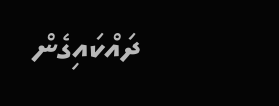ދައްކައިގެން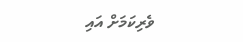ވެރިކަމަށް އައި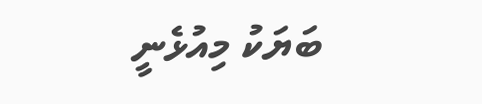ބަޔަކު މިއުޅެނީ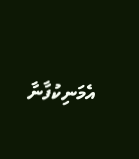އެމަނިކުފާނާ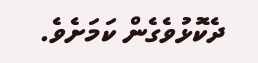ދެކޮޅުވެގެން ކަމަށެވެ.